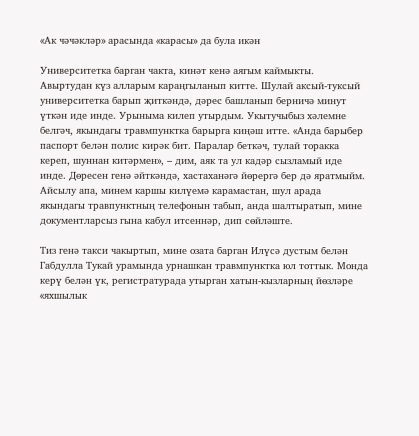«Ак чәчәкләр» арасында «карасы» да була икән

Университетка барган чакта, кинәт кенә аягым каймыкты. Авыртудан күз алларым караңгыланып китте. Шулай аксый-туксый университетка барып җиткәндә, дәрес башланып берничә минут үткән иде инде. Урыныма килеп утырдым. Укытучыбыз хәлемне белгәч, якындагы травмпунктка барырга киңәш итте. «Анда барыбер паспорт белән полис кирәк бит. Паралар беткәч, тулай торакка кереп, шуннан китәрмен», – дим, аяк та ул кадәр сызламый иде инде. Дөресен генә әйткәндә, хастаханәгә йөрергә бер дә яратмыйм. Айсылу апа, минем каршы килүемә карамастан, шул арада якындагы травпунктның телефонын табып, анда шалтыратып, мине документларсыз гына кабул итсеннәр, дип сөйләште.

Тиз генә такси чакыртып, мине озата барган Илүсә дустым белән Габдулла Тукай урамында урнашкан травмпунктка юл тоттык. Монда керү белән үк, регистратурада утырган хатын-кызларның йөзләре «яхшылык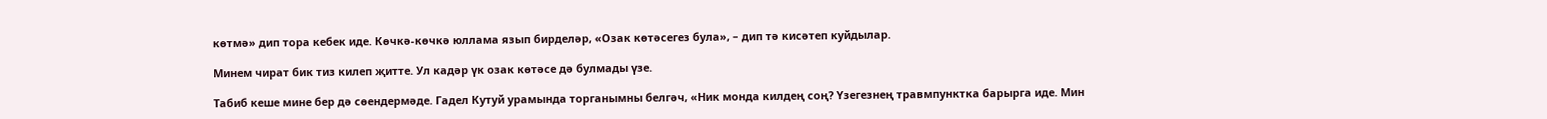көтмә» дип тора кебек иде. Көчкә-көчкә юллама язып бирделәр, «Озак көтәсегез була», – дип тә кисәтеп куйдылар.

Минем чират бик тиз килеп җитте. Ул кадәр үк озак көтәсе дә булмады үзе.

Табиб кеше мине бер дә сөендермәде. Гадел Кутуй урамында торганымны белгәч, «Ник монда килдең соң? Үзегезнең травмпунктка барырга иде. Мин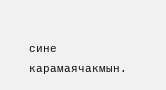сине карамаячакмын.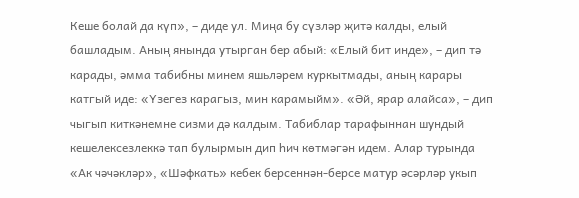Кеше болай да күп», – диде ул. Миңа бу сүзләр җитә калды, елый башладым. Аның янында утырган бер абый: «Елый бит инде», – дип тә карады, әмма табибны минем яшьләрем куркытмады, аның карары катгый иде: «Үзегез карагыз, мин карамыйм». «Әй, ярар алайса», – дип чыгып киткәнемне сизми дә калдым. Табиблар тарафыннан шундый кешелексезлеккә тап булырмын дип һич көтмәгән идем. Алар турында «Ак чәчәкләр», «Шәфкать» кебек берсеннән-берсе матур әсәрләр укып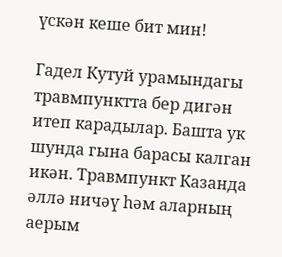үскән кеше бит мин!

Гадел Кутуй урамындагы травмпунктта бер дигән итеп карадылар. Башта ук шунда гына барасы калган икән. Травмпункт Казанда әллә ничәү һәм аларның аерым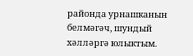районда урнашканын белмәгәч, шундый хәлләргә юлыктым.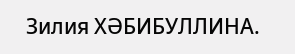Зилия ХӘБИБУЛЛИНА.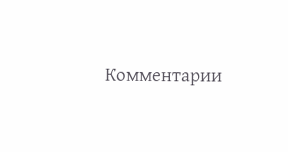Комментарии